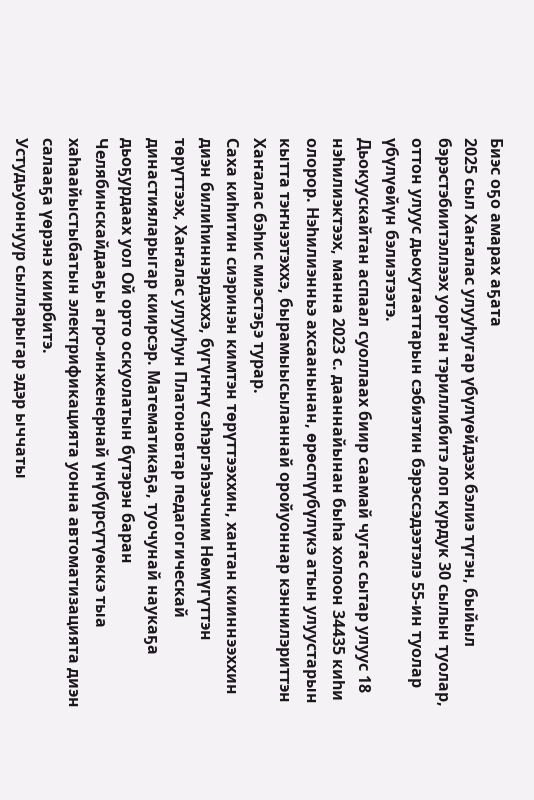Биэс оҕо амарах аҕата
2025 сыл Хаҥалас улууһугар үбүлүөйдээх бэлиэ түгэн, быйыл бэрэстэбиитэллээх уорган тэриллибитэ лоп курдук 30 сылын туолар, оттон улуус дьокутааттарын сэбиэтин бэрэссэдээтэлэ 55-ин туолар үбүлүөйүн бэлиэтээтэ.
Дьокуускайтан аспаал суоллаах биир саамай чугас сытар улуус 18 нэһилиэктээх, манна 2023 с. дааннайынан быһа холоон 34435 киһи олорор. Нэһилиэнньэ ахсаанынан, өрөспүүбүлүкэ атын улуустарын кытта тэҥнээтэххэ, бырамыысыланнай оройуоннар кэннилэриттэн Хаҥалас бэһис миэстэҕэ турар.
Саха киһитин сиэринэн кимтэн төрүттээххин, хантан кииннээххин диэн билиһиннэрдэххэ, бүгүҥҥү сэһэргэһээччим Нөмүгүттэн төрүттээх, Хаҥалас улууһун Платоновтар педагогическай династияларыгар киирсэр. Математикаҕа, туочунай наукаҕа дьоҕурдаах уол Ой орто оскуолатын бүтэрэн баран Челябинскайдааҕы агро-инженернай үнүбүрсүтүөккэ тыа хаһаайыстыбатын электрификацията уонна автоматизацията диэн салааҕа үөрэнэ киирбитэ.
Устудьуоннуур сылларыгар эдэр ыччаты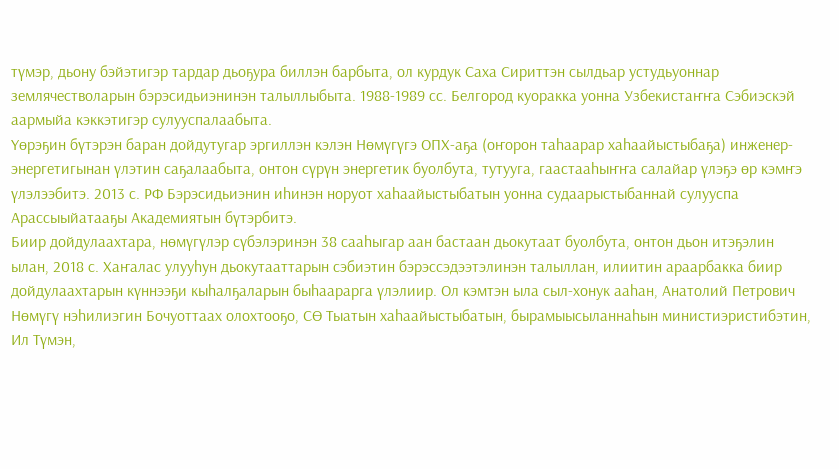түмэр, дьону бэйэтигэр тардар дьоҕура биллэн барбыта, ол курдук Саха Сириттэн сылдьар устудьуоннар землячестволарын бэрэсидьиэнинэн талыллыбыта. 1988-1989 сс. Белгород куоракка уонна Узбекистаҥҥа Сэбиэскэй аармыйа кэккэтигэр сулууспалаабыта.
Үөрэҕин бүтэрэн баран дойдутугар эргиллэн кэлэн Нөмүгүгэ ОПХ-аҕа (оҥорон таһаарар хаһаайыстыбаҕа) инженер-энергетигынан үлэтин саҕалаабыта, онтон сүрүн энергетик буолбута, тутууга, гаастааһыҥҥа салайар үлэҕэ өр кэмҥэ үлэлээбитэ. 2013 с. РФ Бэрэсидьиэнин иһинэн норуот хаһаайыстыбатын уонна судаарыстыбаннай сулууспа Арассыыйатааҕы Академиятын бүтэрбитэ.
Биир дойдулаахтара, нөмүгүлэр сүбэлэринэн 38 сааһыгар аан бастаан дьокутаат буолбута, онтон дьон итэҕэлин ылан, 2018 с. Хаҥалас улууһун дьокутааттарын сэбиэтин бэрэссэдээтэлинэн талыллан, илиитин араарбакка биир дойдулаахтарын күннээҕи кыһалҕаларын быһаарарга үлэлиир. Ол кэмтэн ыла сыл-хонук ааһан, Анатолий Петрович Нөмүгү нэһилиэгин Бочуоттаах олохтооҕо, СӨ Тыатын хаһаайыстыбатын, бырамыысыланнаһын министиэристибэтин, Ил Түмэн,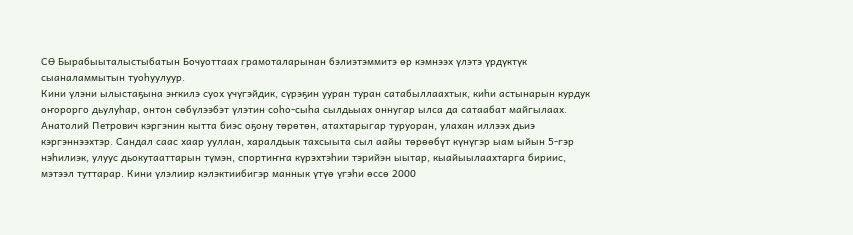СӨ Бырабыыталыстыбатын Бочуоттаах грамоталарынан бэлиэтэммитэ өр кэмнээх үлэтэ үрдүктүк сыаналаммытын туоһуулуур.
Кини үлэни ылыстаҕына эҥкилэ суох үчүгэйдик, сүрэҕин ууран туран сатабыллаахтык, киһи астынарын курдук оҥорорго дьулуһар, онтон сөбүлээбэт үлэтин соһо-сыһа сылдьыах оннугар ылса да сатаабат майгылаах.
Анатолий Петрович кэргэнин кытта биэс оҕону төрөтөн, атахтарыгар туруоран, улахан иллээх дьиэ кэргэннээхтэр. Сандал саас хаар ууллан, харалдьык тахсыыта сыл аайы төрөөбүт күнүгэр ыам ыйын 5-гэр нэһилиэк, улуус дьокутааттарын түмэн, спортиҥҥа күрэхтэһии тэрийэн ыытар, кыайыылаахтарга бириис, мэтээл туттарар. Кини үлэлиир кэлэктиибигэр маннык үтүө үгэһи өссө 2000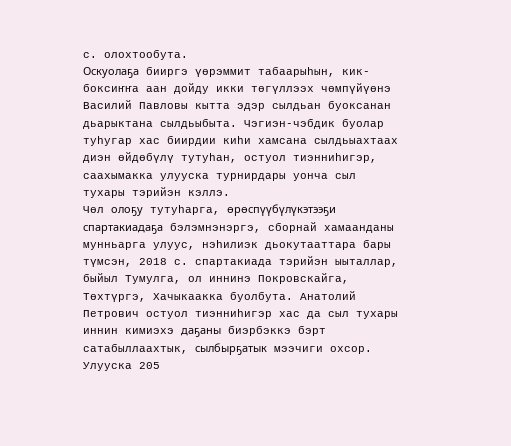с. олохтообута.
Оскуолаҕа бииргэ үөрэммит табаарыһын, кик-боксиҥҥа аан дойду икки төгүллээх чөмпүйүөнэ Василий Павловы кытта эдэр сылдьан буоксанан дьарыктана сылдьыбыта. Чэгиэн-чэбдик буолар туһугар хас биирдии киһи хамсана сылдьыахтаах диэн өйдөбүлү тутуһан, остуол тиэнниһигэр, саахымакка улууска турнирдары уонча сыл тухары тэрийэн кэллэ.
Чөл олоҕу тутуһарга, өрөспүүбүлүкэтээҕи спартакиадаҕа бэлэмнэнэргэ, сборнай хамаанданы мунньарга улуус, нэһилиэк дьокутааттара бары түмсэн, 2018 с. спартакиада тэрийэн ыыталлар, быйыл Тумулга, ол иннинэ Покровскайга, Төхтүргэ, Хачыкаакка буолбута. Анатолий Петрович остуол тиэнниһигэр хас да сыл тухары иннин кимиэхэ даҕаны биэрбэккэ бэрт сатабыллаахтык, сылбырҕатык мээчиги охсор.
Улууска 205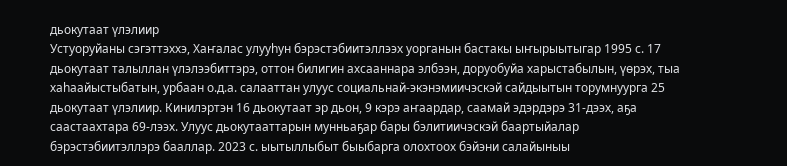дьокутаат үлэлиир
Устуоруйаны сэгэттэххэ, Хаҥалас улууһун бэрэстэбиитэллээх уорганын бастакы ыҥырыытыгар 1995 с. 17 дьокутаат талыллан үлэлээбиттэрэ, оттон билигин ахсааннара элбээн, доруобуйа харыстабылын, үөрэх, тыа хаһаайыстыбатын, урбаан о.д.а. салааттан улуус социальнай-экэнэмиичэскэй сайдыытын торумнуурга 25 дьокутаат үлэлиир. Кинилэртэн 16 дьокутаат эр дьон, 9 кэрэ аҥаардар, саамай эдэрдэрэ 31-дээх, аҕа саастаахтара 69-лээх. Улуус дьокутааттарын мунньаҕар бары бэлитиичэскэй баартыйалар бэрэстэбиитэллэрэ бааллар. 2023 с. ыытыллыбыт быыбарга олохтоох бэйэни салайыныы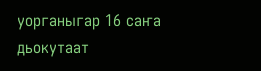уорганыгар 16 саҥа дьокутаат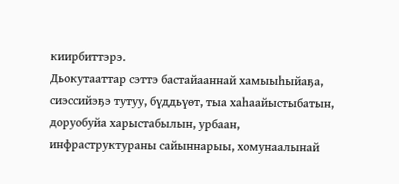киирбиттэрэ.
Дьокутааттар сэттэ бастайааннай хамыыһыйаҕа, сиэссийэҕэ тутуу, бүддьүөт, тыа хаһаайыстыбатын, доруобуйа харыстабылын, урбаан, инфраструктураны сайыннарыы, хомунаалынай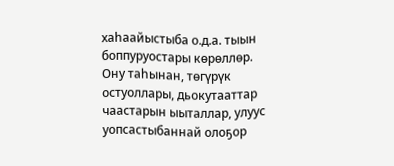хаһаайыстыба о.д.а. тыын боппуруостары көрөллөр. Ону таһынан, төгүрүк остуоллары, дьокутааттар чаастарын ыыталлар, улуус уопсастыбаннай олоҕор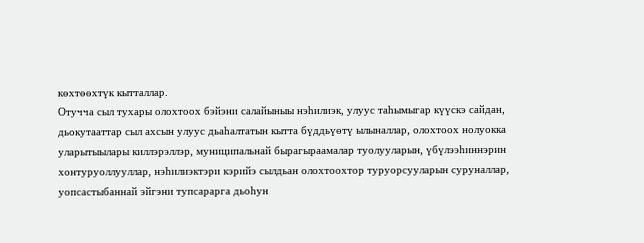көхтөөхтүк кытталлар.
Отучча сыл тухары олохтоох бэйэни салайыныы нэһилиэк, улуус таһымыгар күүскэ сайдан, дьокутааттар сыл ахсын улуус дьаһалтатын кытта бүддьүөтү ылыналлар, олохтоох нолуокка уларытыылары киллэрэллэр, муниципальнай бырагыраамалар туолууларын, үбүлээһиннэрин хонтуруоллууллар, нэһилиэктэри кэрийэ сылдьан олохтоохтор туруорсууларын суруналлар, уопсастыбаннай эйгэни тупсарарга дьоһун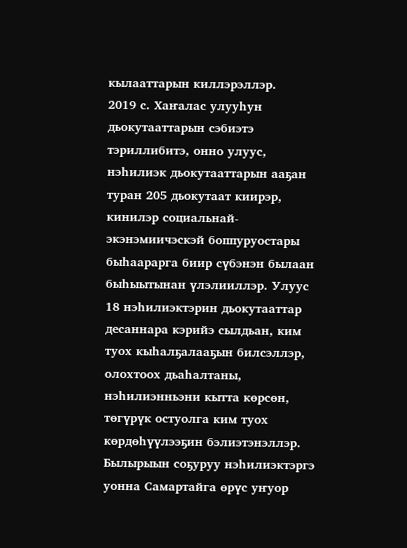кылааттарын киллэрэллэр.
2019 с. Хаҥалас улууһун дьокутааттарын сэбиэтэ тэриллибитэ, онно улуус, нэһилиэк дьокутааттарын ааҕан туран 205 дьокутаат киирэр, кинилэр социальнай-экэнэмиичэскэй боппуруостары быһаарарга биир сүбэнэн былаан быһыытынан үлэлииллэр. Улуус 18 нэһилиэктэрин дьокутааттар десаннара кэрийэ сылдьан, ким туох кыһалҕалааҕын билсэллэр, олохтоох дьаһалтаны, нэһилиэнньэни кытта көрсөн, төгүрүк остуолга ким туох көрдөһүүлээҕин бэлиэтэнэллэр.
Былырыын соҕуруу нэһилиэктэргэ уонна Самартайга өрүс уҥуор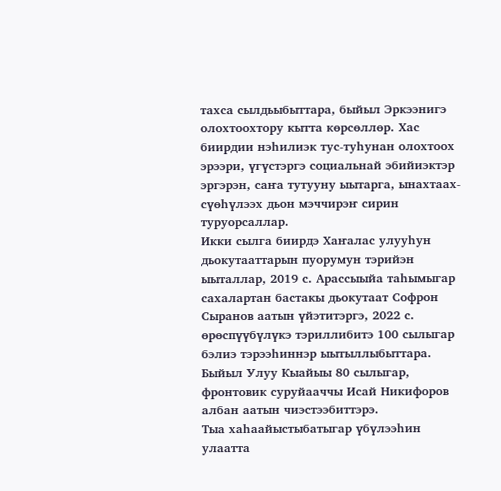тахса сылдьыбыттара, быйыл Эркээнигэ олохтоохтору кытта көрсөллөр. Хас биирдии нэһилиэк тус-туһунан олохтоох эрээри, үгүстэргэ социальнай эбийиэктэр эргэрэн, саҥа тутууну ыытарга, ынахтаах-сүөһүлээх дьон мэччирэҥ сирин туруорсаллар.
Икки сылга биирдэ Хаҥалас улууһун дьокутааттарын пуорумун тэрийэн ыыталлар, 2019 с. Арассыыйа таһымыгар сахалартан бастакы дьокутаат Софрон Сыранов аатын үйэтитэргэ, 2022 с. өрөспүүбүлүкэ тэриллибитэ 100 сылыгар бэлиэ тэрээһиннэр ыытыллыбыттара. Быйыл Улуу Кыайыы 80 сылыгар, фронтовик суруйааччы Исай Никифоров албан аатын чиэстээбиттэрэ.
Тыа хаһаайыстыбатыгар үбүлээһин улаатта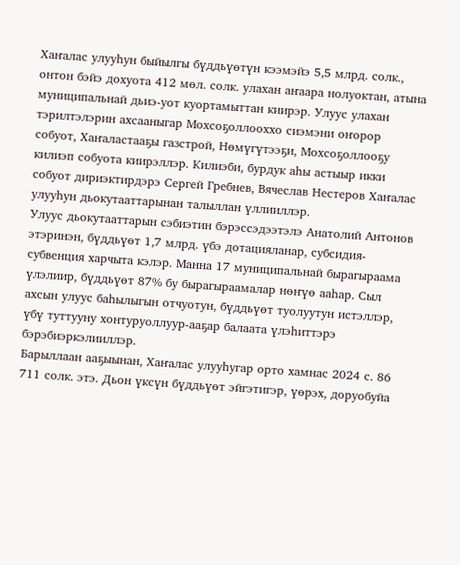Хаҥалас улууһун быйылгы бүддьүөтүн кээмэйэ 5,5 млрд. солк., онтон бэйэ дохуота 412 мөл. солк. улахан аҥаара нолуоктан, атына муниципальнай дьиэ-уот куортамыттан киирэр. Улуус улахан тэрилтэлэрин ахсааныгар Мохсоҕоллооххо сиэмэни оҥорор собуот, Хаҥаластааҕы газстрой, Нөмүгүтээҕи, Мохсоҕоллооҕу килиэп собуота киирэллэр. Килиэби, бурдук аһы астыыр икки собуот дириэктирдэрэ Сергей Гребнев, Вячеслав Нестеров Хаҥалас улууһун дьокутааттарынан талыллан үллииллэр.
Улуус дьокутааттарын сэбиэтин бэрэссэдээтэлэ Анатолий Антонов этэринэн, бүддьүөт 1,7 млрд. үбэ дотацияланар, субсидия-субвенция харчыта кэлэр. Манна 17 муниципальнай бырагыраама үлэлиир, бүддьүөт 87% бу бырагыраамалар нөҥүө ааһар. Сыл ахсын улуус баһылыгын отчуотун, бүддьүөт туолуутун истэллэр, үбү туттууну хонтуруоллуур-ааҕар балаата үлэһиттэрэ бэрэбиэркэлииллэр.
Барыллаан ааҕыынан, Хаҥалас улууһугар орто хамнас 2024 с. 86 711 солк. этэ. Дьон үксүн бүддьүөт эйгэтигэр, үөрэх, доруобуйа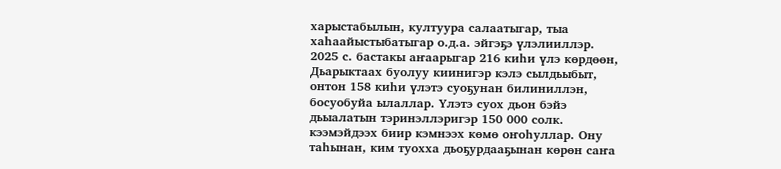харыстабылын, култуура салаатыгар, тыа хаһаайыстыбатыгар о.д.а. эйгэҕэ үлэлииллэр.
2025 с. бастакы аҥаарыгар 216 киһи үлэ көрдөөн, Дьарыктаах буолуу киинигэр кэлэ сылдьыбыт, онтон 158 киһи үлэтэ суоҕунан билиниллэн, босуобуйа ылаллар. Үлэтэ суох дьон бэйэ дьыалатын тэринэллэригэр 150 000 солк. кээмэйдээх биир кэмнээх көмө оҥоһуллар. Ону таһынан, ким туохха дьоҕурдааҕынан көрөн саҥа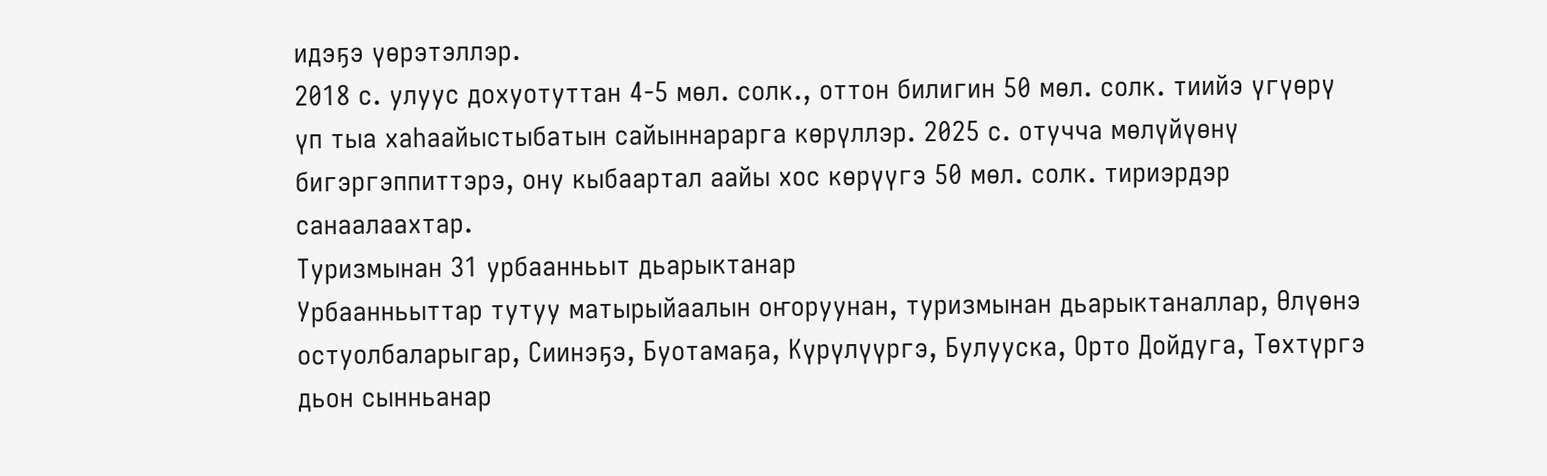идэҕэ үөрэтэллэр.
2018 с. улуус дохуотуттан 4-5 мөл. солк., оттон билигин 50 мөл. солк. тиийэ үгүөрү үп тыа хаһаайыстыбатын сайыннарарга көрүллэр. 2025 с. отучча мөлүйүөнү бигэргэппиттэрэ, ону кыбаартал аайы хос көрүүгэ 50 мөл. солк. тириэрдэр санаалаахтар.
Туризмынан 31 урбаанньыт дьарыктанар
Урбаанньыттар тутуу матырыйаалын оҥоруунан, туризмынан дьарыктаналлар, Өлүөнэ остуолбаларыгар, Сиинэҕэ, Буотамаҕа, Күрүлүүргэ, Булууска, Орто Дойдуга, Төхтүргэ дьон сынньанар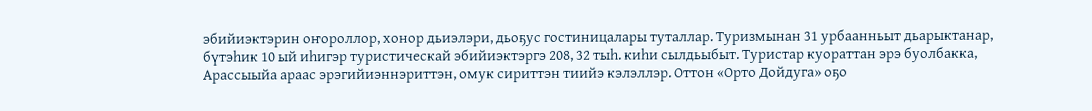эбийиэктэрин оҥороллор, хонор дьиэлэри, дьоҕус гостиницалары туталлар. Туризмынан 31 урбаанньыт дьарыктанар, бүтэһик 10 ый иһигэр туристическай эбийиэктэргэ 208, 32 тыһ. киһи сылдьыбыт. Туристар куораттан эрэ буолбакка, Арассыыйа араас эрэгийиэннэриттэн, омук сириттэн тиийэ кэлэллэр. Оттон «Орто Дойдуга» оҕо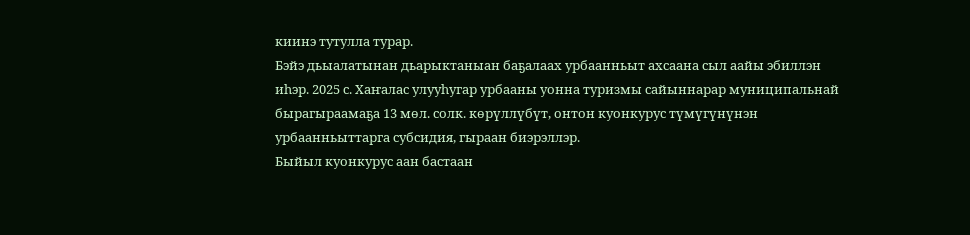киинэ тутулла турар.
Бэйэ дьыалатынан дьарыктаныан баҕалаах урбаанньыт ахсаана сыл аайы эбиллэн иһэр. 2025 с. Хаҥалас улууһугар урбааны уонна туризмы сайыннарар муниципальнай бырагыраамаҕа 13 мөл. солк. көрүллүбүт, онтон куонкурус түмүгүнүнэн урбаанньыттарга субсидия, гыраан биэрэллэр.
Быйыл куонкурус аан бастаан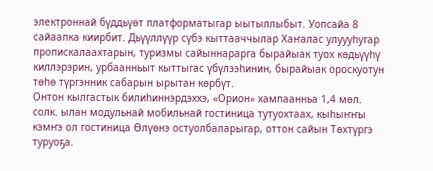электроннай бүддьүөт платформатыгар ыытыллыбыт. Уопсайа 8 сайаапка киирбит. Дьүүллүүр сүбэ кыттааччылар Хаҥалас улуууһугар пропискалаахтарын, туризмы сайыннарарга бырайыак туох көдьүүһү киллэрэрин, урбаанньыт кыттыгас үбүлээһинин, бырайыак ороскуотун төһө түргэнник сабарын ырытан көрбүт.
Онтон кылгастык билиһиннэрдэххэ, «Орион» хампаанньа 1,4 мөл. солк. ылан модульнай мобильнай гостиница тутуохтаах, кыһыҥҥы кэмҥэ ол гостиница Өлүөнэ остуолбаларыгар, оттон сайын Төхтүргэ туруоҕа.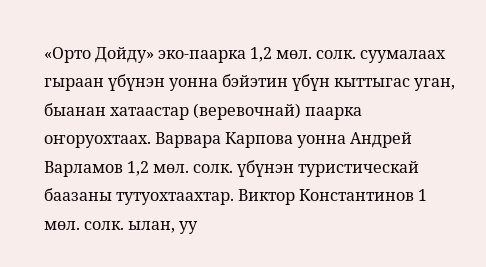«Орто Дойду» эко-паарка 1,2 мөл. солк. суумалаах гыраан үбүнэн уонна бэйэтин үбүн кыттыгас уган, быанан хатаастар (веревочнай) паарка оҥоруохтаах. Варвара Карпова уонна Андрей Варламов 1,2 мөл. солк. үбүнэн туристическай баазаны тутуохтаахтар. Виктор Константинов 1 мөл. солк. ылан, уу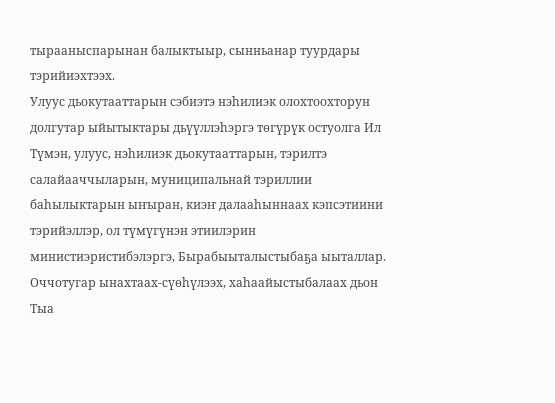тырааныспарынан балыктыыр, сынньанар туурдары тэрийиэхтээх.
Улуус дьокутааттарын сэбиэтэ нэһилиэк олохтоохторун долгутар ыйытыктары дьүүллэһэргэ төгүрүк остуолга Ил Түмэн, улуус, нэһилиэк дьокутааттарын, тэрилтэ салайааччыларын, муниципальнай тэриллии баһылыктарын ыҥыран, киэҥ далааһыннаах кэпсэтиини тэрийэллэр, ол түмүгүнэн этиилэрин министиэристибэлэргэ, Бырабыыталыстыбаҕа ыыталлар. Оччотугар ынахтаах-сүөһүлээх, хаһаайыстыбалаах дьон Тыа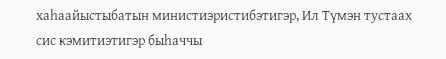хаһаайыстыбатын министиэристибэтигэр, Ил Түмэн тустаах сис кэмитиэтигэр быһаччы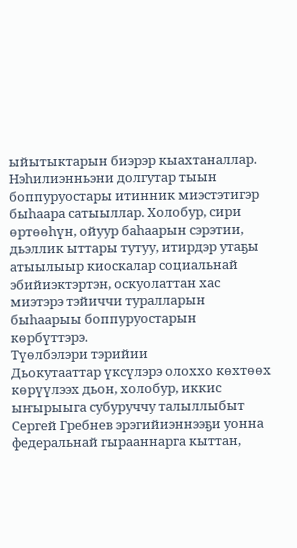ыйытыктарын биэрэр кыахтаналлар.
Нэһилиэнньэни долгутар тыын боппуруостары итинник миэстэтигэр быһаара сатыыллар. Холобур, сири өртөөһүн, ойуур баһаарын сэрэтии, дьэллик ыттары тутуу, итирдэр утаҕы атыылыыр киоскалар социальнай эбийиэктэртэн, оскуолаттан хас миэтэрэ тэйиччи туралларын быһаарыы боппуруостарын көрбүттэрэ.
Түөлбэлэри тэрийии
Дьокутааттар үксүлэрэ олоххо көхтөөх көрүүлээх дьон, холобур, иккис ыҥырыыга субуруччу талыллыбыт Сергей Гребнев эрэгийиэннээҕи уонна федеральнай гырааннарга кыттан,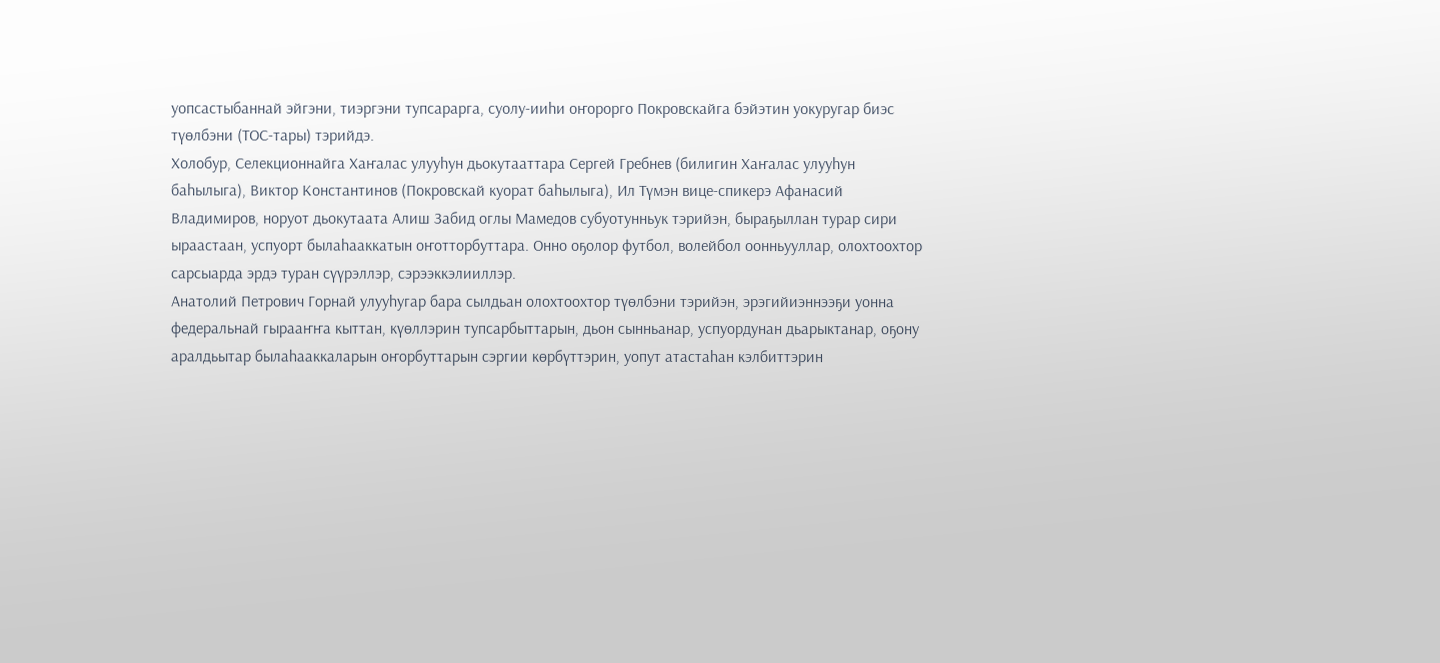уопсастыбаннай эйгэни, тиэргэни тупсарарга, суолу-ииһи оҥорорго Покровскайга бэйэтин уокуругар биэс түөлбэни (ТОС-тары) тэрийдэ.
Холобур, Селекционнайга Хаҥалас улууһун дьокутааттара Сергей Гребнев (билигин Хаҥалас улууһун баһылыга), Виктор Константинов (Покровскай куорат баһылыга), Ил Түмэн вице-спикерэ Афанасий Владимиров, норуот дьокутаата Алиш Забид оглы Мамедов субуотунньук тэрийэн, быраҕыллан турар сири ыраастаан, успуорт былаһааккатын оҥотторбуттара. Онно оҕолор футбол, волейбол оонньууллар, олохтоохтор сарсыарда эрдэ туран сүүрэллэр, сэрээккэлииллэр.
Анатолий Петрович Горнай улууһугар бара сылдьан олохтоохтор түөлбэни тэрийэн, эрэгийиэннээҕи уонна федеральнай гырааҥҥа кыттан, күөллэрин тупсарбыттарын, дьон сынньанар, успуордунан дьарыктанар, оҕону аралдьытар былаһааккаларын оҥорбуттарын сэргии көрбүттэрин, уопут атастаһан кэлбиттэрин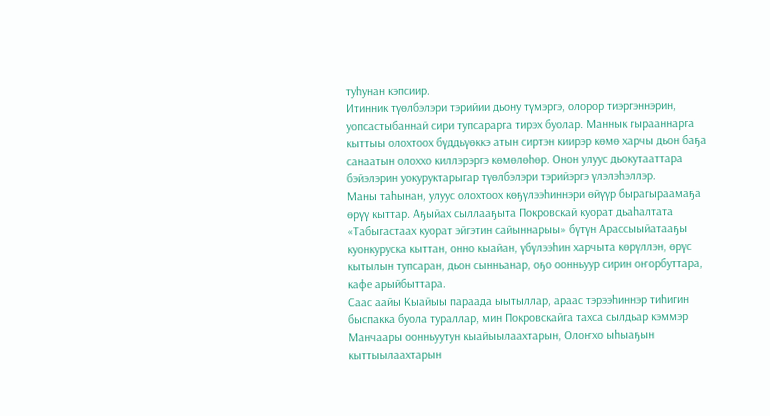туһунан кэпсиир.
Итинник түөлбэлэри тэрийии дьону түмэргэ, олорор тиэргэннэрин, уопсастыбаннай сири тупсарарга тирэх буолар. Маннык гырааннарга кыттыы олохтоох бүддьүөккэ атын сиртэн киирэр көмө харчы дьон баҕа санаатын олоххо киллэрэргэ көмөлөһөр. Онон улуус дьокутааттара бэйэлэрин уокуруктарыгар түөлбэлэри тэрийэргэ үлэлэһэллэр.
Маны таһынан, улуус олохтоох көҕүлээһиннэри өйүүр бырагыраамаҕа өрүү кыттар. Аҕыйах сыллааҕыта Покровскай куорат дьаһалтата «Табыгастаах куорат эйгэтин сайыннарыы» бүтүн Арассыыйатааҕы куонкуруска кыттан, онно кыайан, үбүлээһин харчыта көрүллэн, өрүс кытылын тупсаран, дьон сынньанар, оҕо оонньуур сирин оҥорбуттара, кафе арыйбыттара.
Саас аайы Кыайыы параада ыытыллар, араас тэрээһиннэр тиһигин быспакка буола тураллар, мин Покровскайга тахса сылдьар кэммэр Манчаары оонньуутун кыайыылаахтарын, Олоҥхо ыһыаҕын кыттыылаахтарын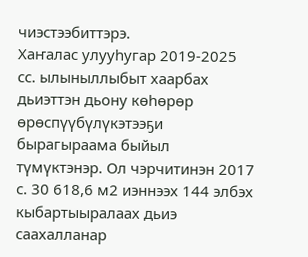чиэстээбиттэрэ.
Хаҥалас улууһугар 2019-2025 сс. ылыныллыбыт хаарбах дьиэттэн дьону көһөрөр өрөспүүбүлүкэтээҕи бырагыраама быйыл түмүктэнэр. Ол чэрчитинэн 2017 с. 30 618,6 м2 иэннээх 144 элбэх кыбартыыралаах дьиэ саахалланар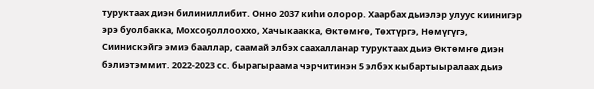туруктаах диэн билиниллибит. Онно 2037 киһи олорор. Хаарбах дьиэлэр улуус киинигэр эрэ буолбакка, Мохсоҕоллооххо, Хачыкаакка, Өктөмҥө, Төхтүргэ, Нөмүгүгэ, Сиинискэйгэ эмиэ бааллар, саамай элбэх саахалланар туруктаах дьиэ Өктөмҥө диэн бэлиэтэммит. 2022-2023 сс. бырагыраама чэрчитинэн 5 элбэх кыбартыыралаах дьиэ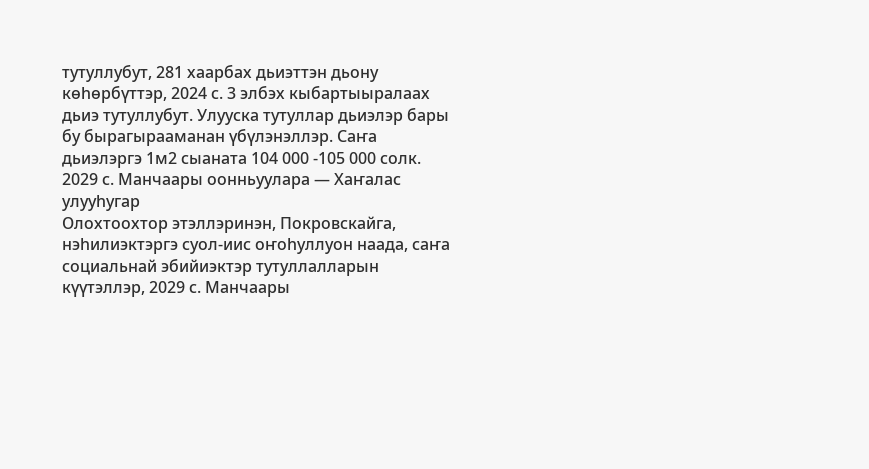тутуллубут, 281 хаарбах дьиэттэн дьону көһөрбүттэр, 2024 с. 3 элбэх кыбартыыралаах дьиэ тутуллубут. Улууска тутуллар дьиэлэр бары бу бырагырааманан үбүлэнэллэр. Саҥа дьиэлэргэ 1м2 сыаната 104 000 -105 000 солк.
2029 с. Манчаары оонньуулара — Хаҥалас улууһугар
Олохтоохтор этэллэринэн, Покровскайга, нэһилиэктэргэ суол-иис оҥоһуллуон наада, саҥа социальнай эбийиэктэр тутуллалларын күүтэллэр, 2029 с. Манчаары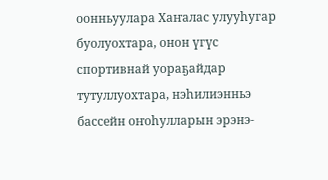оонньуулара Хаҥалас улууһугар буолуохтара, онон үгүс спортивнай уораҕайдар тутуллуохтара, нэһилиэнньэ бассейн оҥоһулларын эрэнэ-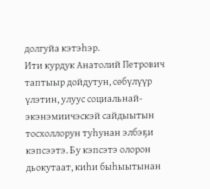долгуйа кэтэһэр.
Ити курдук Анатолий Петрович таптыыр дойдутун, сөбүлүүр үлэтин, улуус социальнай-экэнэмиичэскэй сайдыытын тосхоллорун туһунан элбэҕи кэпсээтэ. Бу кэпсэтэ олорон дьокутаат, киһи быһыытынан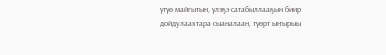үтүө майгытын, үлэҕэ сатабыллааҕын биир дойдулаахтара сыаналаан, түөрт ыҥырыы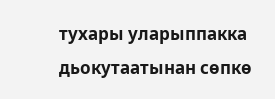тухары уларыппакка дьокутаатынан сөпкө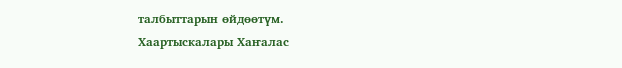талбыттарын өйдөөтүм.
Хаартыскалары Хаҥалас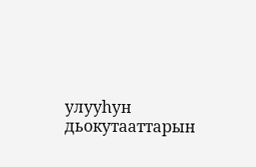улууһун дьокутааттарын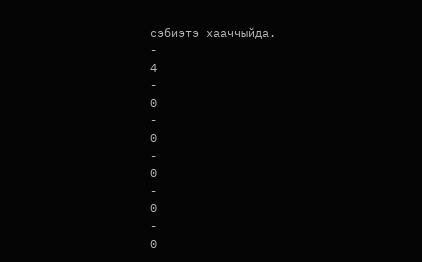сэбиэтэ хааччыйда.
-
4
-
0
-
0
-
0
-
0
-
0